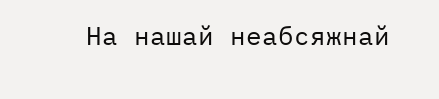На нашай неабсяжнай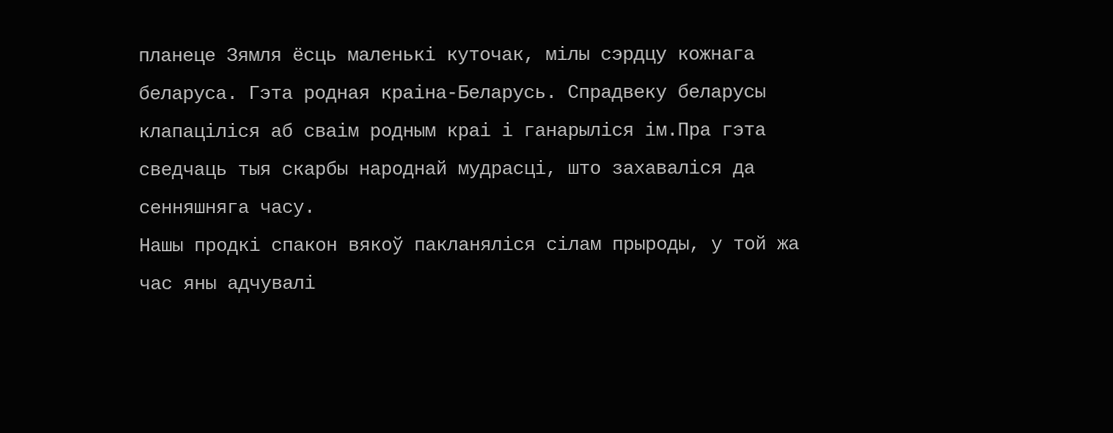планеце Зямля ёсць маленькі куточак, мілы сэрдцу кожнага беларуса. Гэта родная краіна-Беларусь. Спрадвеку беларусы клапаціліся аб сваім родным краі і ганарыліся ім.Пра гэта сведчаць тыя скарбы народнай мудрасці, што захаваліся да сенняшняга часу.
Нашы продкі спакон вякоў пакланяліся сілам прыроды, у той жа час яны адчувалі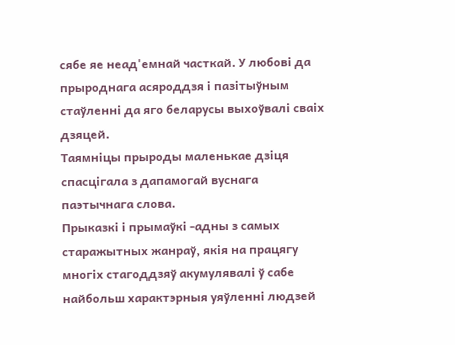сябе яе неад'емнай часткай. У любові да прыроднага асяроддзя і пазітыўным стаўленні да яго беларусы выхоўвалі сваіх дзяцей.
Таямніцы прыроды маленькае дзіця спасцігала з дапамогай вуснага паэтычнага слова.
Прыказкі і прымаўкі -адны з самых старажытных жанраў, якія на працягу многіх стагоддзяў акумулявалі ў сабе найбольш характэрныя уяўленні людзей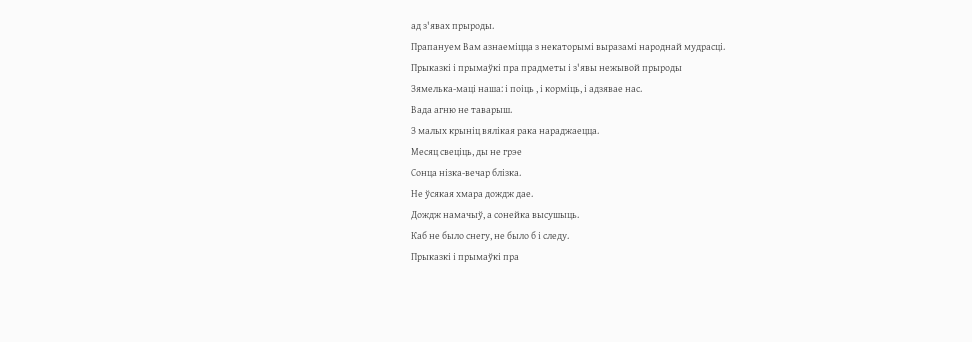ад з'явах прыроды.
Прапануем Вам азнаеміцца з некаторымі выразамі народнай мудрасці.
Прыказкі і прымаўкі пра прадметы і з'явы нежывой прыроды
Зямелька-маці наша: і поіць , і корміць, і адзявае нас.
Вада агню не таварыш.
З малых крыніц вялікая рака нараджаецца.
Месяц свеціць, ды не грэе
Сонца нізка-вечар блізка.
Не ўсякая хмара дождж дае.
Дождж намачыў, а сонейка высушыць.
Каб не было снегу, не было б і следу.
Прыказкі і прымаўкі пра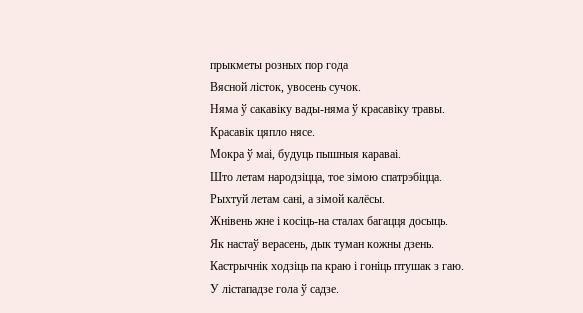прыкметы розных пор года
Вясной лісток, увосень сучок.
Няма ў сакавіку вады-няма ў красавіку травы.
Красавік цяпло нясе.
Мокра ў маі, будуць пышныя караваі.
Што летам народзіцца, тое зімою спатрэбіцца.
Рыхтуй летам сані, а зімой калёсы.
Жнівень жне і косіць-на сталах багацця досыць.
Як настаў верасень, дык туман кожны дзень.
Кастрычнік ходзіць па краю і гоніць птушак з гаю.
У лістападзе гола ў садзе.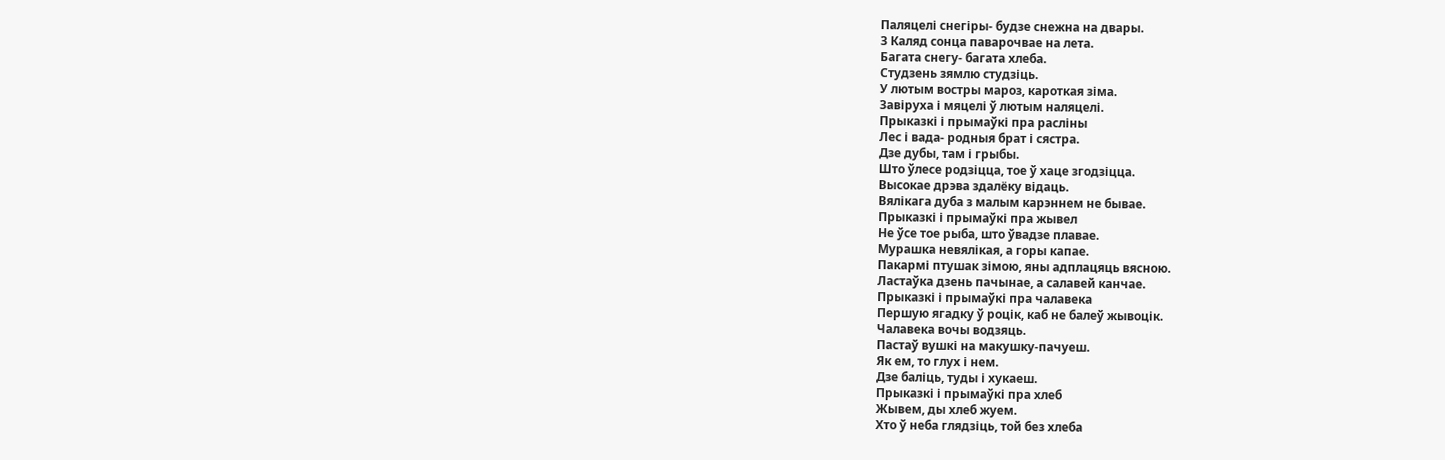Паляцелі снегіры- будзе снежна на двары.
З Каляд сонца паварочвае на лета.
Багата снегу- багата хлеба.
Студзень зямлю студзіць.
У лютым востры мароз, кароткая зіма.
Завіруха і мяцелі ў лютым наляцелі.
Прыказкі і прымаўкі пра расліны
Лес і вада- родныя брат і сястра.
Дзе дубы, там і грыбы.
Што ўлесе родзіцца, тое ў хаце згодзіцца.
Высокае дрэва здалёку відаць.
Вялікага дуба з малым карэннем не бывае.
Прыказкі і прымаўкі пра жывел
Не ўсе тое рыба, што ўвадзе плавае.
Мурашка невялікая, а горы капае.
Пакармі птушак зімою, яны адплацяць вясною.
Ластаўка дзень пачынае, а салавей канчае.
Прыказкі і прымаўкі пра чалавека
Першую ягадку ў роцік, каб не балеў жывоцік.
Чалавека вочы водзяць.
Пастаў вушкі на макушку-пачуеш.
Як ем, то глух і нем.
Дзе баліць, туды і хукаеш.
Прыказкі і прымаўкі пра хлеб
Жывем, ды хлеб жуем.
Хто ў неба глядзіць, той без хлеба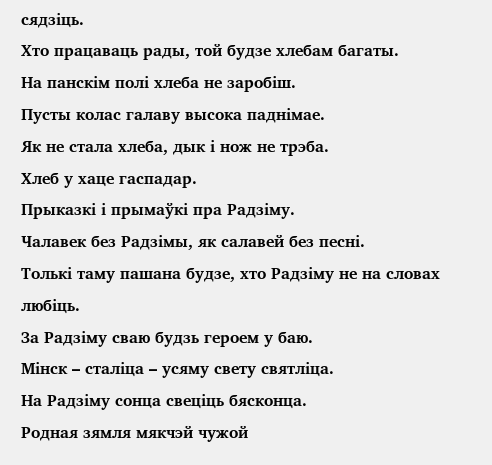сядзіць.
Хто працаваць рады, той будзе хлебам багаты.
На панскім полі хлеба не заробіш.
Пусты колас галаву высока паднімае.
Як не стала хлеба, дык і нож не трэба.
Хлеб у хаце гаспадар.
Прыказкі і прымаўкі пра Радзіму.
Чалавек без Радзімы, як салавей без песні.
Толькі таму пашана будзе, хто Радзіму не на словах любіць.
За Радзіму сваю будзь героем у баю.
Мінск – сталіца – усяму свету святліца.
На Радзіму сонца свеціць бясконца.
Родная зямля мякчэй чужой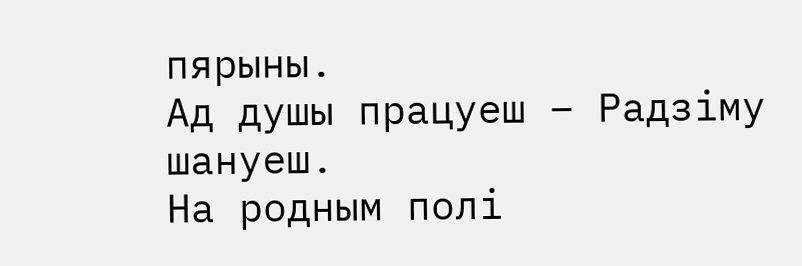пярыны.
Ад душы працуеш – Радзіму шануеш.
На родным полі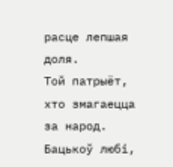расце лепшая доля.
Той патрыёт, хто змагаецца за народ.
Бацькоў любі,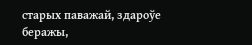старых паважай, здароўе беражы,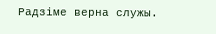Радзіме верна служы.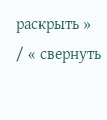раскрыть » / « свернуть